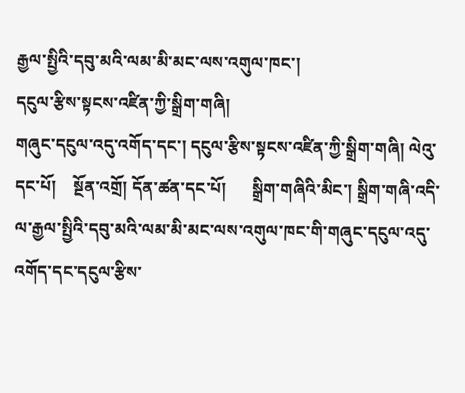རྒྱལ་སྤྱིའི་དབུ་མའི་ལམ་མི་མང་ལས་འགུལ་ཁང་།
དངུལ་རྩིས་སྟངས་འཛིན་ཀྱི་སྒྲིག་གཞི།
གཞུང་དངུལ་འདུ་འགོད་དང་། དངུལ་རྩིས་སྟངས་འཛིན་ཀྱི་སྒྲིག་གཞི། ལེའུ་དང་པོ།    སྔོན་འགྲོ། དོན་ཚན་དང་པོ།      སྒྲིག་གཞིའི་མིང་། སྒྲིག་གཞི་འདི་ལ་རྒྱལ་སྤྱིའི་དབུ་མའི་ལམ་མི་མང་ལས་འགུལ་ཁང་གི་གཞུང་དངུལ་འདུ་འགོད་དང་དངུལ་རྩིས་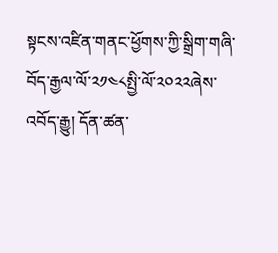སྟངས་འཛིན་གནང་ཕྱོགས་ཀྱི་སྒྲིག་གཞི་བོད་རྒྱལ་ལོ་༢༡༤༨སྤྱི་ལོ་༢༠༢༢ཞེས་འབོད་རྒྱུ། དོན་ཚན་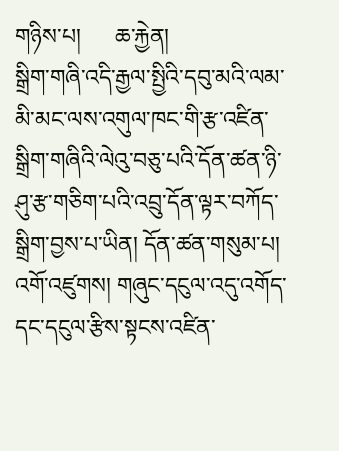གཉིས་པ།      ཆ་རྐྱེན།                                         སྒྲིག་གཞི་འདི་རྒྱལ་སྤྱིའི་དབུ་མའི་ལམ་མི་མང་ལས་འགུལ་ཁང་གི་རྩ་འཛིན་སྒྲིག་གཞིའི་ལེའུ་བཅུ་པའི་དོན་ཚན་ཉི་ཤུ་རྩ་གཅིག་པའི་འབྲུ་དོན་ལྟར་བཀོད་སྒྲིག་བྱས་པ་ཡིན། དོན་ཚན་གསུམ་པ།        འགོ་འཛུགས། གཞུང་དངུལ་འདུ་འགོད་དང་དངུལ་རྩིས་སྟངས་འཛིན་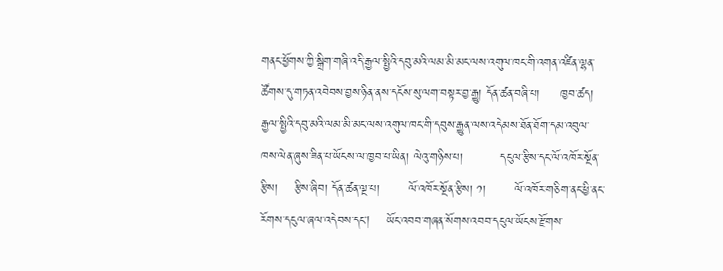གནང་ཕྱོགས་ཀྱི་སྒྲིག་གཞི་འདི་རྒྱལ་སྤྱིའི་དབུ་མའི་ལམ་མི་མང་ལས་འགུལ་ཁང་གི་འགན་འཛིན་ལྷན་ཚོགས་དུ་གཏན་འབེབས་བྱས་ཉིན་ནས་དངོས་སུ་ལག་བསྟར་བྱ་རྒྱུ། དོན་ཚན་བཞི་པ།     ཁྱབ་ཚད། རྒྱལ་སྤྱིའི་དབུ་མའི་ལམ་མི་མང་ལས་འགུལ་ཁང་གི་དབུས་རྒྱུན་ལས་འདེམས་ཐོན་ཐོག་དམ་འབུལ་ཁས་ལེན་ཞུས་ཟིན་པ་ཡོངས་ལ་ཁྱབ་པ་ཡིན། ལེའུ་གཉིས་པ།         དངུལ་རྩིས་དང་ལོ་འཁོར་སྔོན་རྩིས།    རྩིས་ཞིབ། དོན་ཚན་ལྔ་པ།       ལོ་འཁོར་སྔོན་རྩིས། ༡།       ལོ་འཁོར་གཅིག་ནང་ཕྱི་ནང་རོགས་དངུལ་ཞལ་འདེབས་དང།    ཡོང་འབབ་གཞན་སོགས་འབབ་དངུལ་ཡོངས་རྫོགས་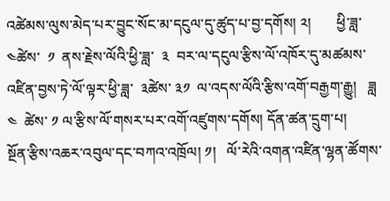འཚེམས་ལུས་མེད་པར་བྱུང་སོང་མ་དངུལ་དུ་ཚུད་པ་བྱ་དགོས། ༢།       ཕྱི་ཟླ་  ༤ཚེས་  ༡  ནས་རྗེས་ལོའི་ཕྱི་ཟླ་  ༣  བར་ལ་དངུལ་རྩིས་ལོ་འཁོར་དུ་མཚམས་འཛིན་བྱས་ཏེ་ལོ་ལྟར་ཕྱི་ཟླ་  ༣ཚེས་ ༣༡  ལ་འདས་ལོའི་རྩིས་འགོ་བརྒྱག་རྒྱུ།   ཟླ  ༤  ཚེས་ ༡ ལ་རྩིས་ལོ་གསར་པར་འགོ་འཛུགས་དགོས། དོན་ཚན་དྲུག་པ།         སྔོན་རྩིས་འཆར་འབུལ་དང་བཀའ་འཁྲོལ། ༡།   ལོ་རེའི་འགན་འཛིན་ལྷན་ཚོགས་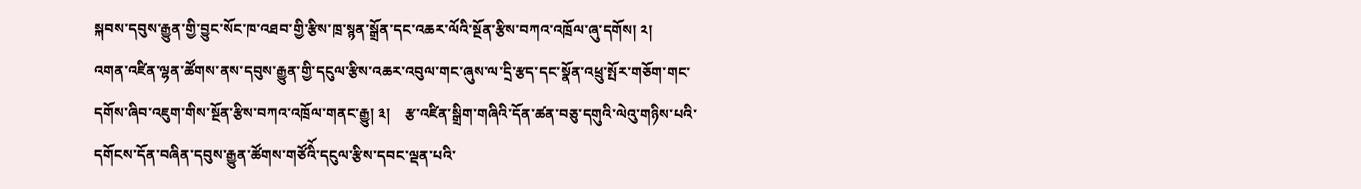སྐབས་དབུས་རྒྱུན་གྱི་བྱུང་སོང་ཁ་འཐབ་གྱི་རྩིས་ཁྲ་སྙན་སྒྲོན་དང་འཆར་ལོའི་སྔོན་རྩིས་བཀའ་འཁྲོལ་ཞུ་དགོས། ༢།   འགན་འཛིན་ལྷན་ཚོགས་ནས་དབུས་རྒྱུན་གྱི་དངུལ་རྩིས་འཆར་འབུལ་གང་ཞུས་ལ་དྲི་རྩད་དང་སྣོན་འཕྲུ་སྤོར་གཅོག་གང་དགོས་ཞིབ་འཇུག་གིས་སྔོན་རྩིས་བཀའ་འཁྲོལ་གནང་རྒྱུ། ༣།    རྩ་འཛིན་སྒྲིག་གཞིའི་དོན་ཚན་བཅུ་དགུའི་ལེའུ་གཉིས་པའི་དགོངས་དོན་བཞིན་དབུས་རྒྱུན་ཚོགས་གཙོའིོ་དངུལ་རྩིས་དབང་ལྡན་པའི་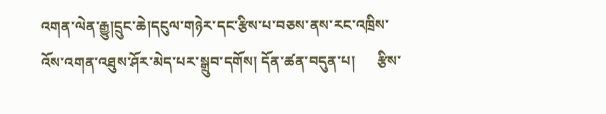འགན་ལེན་རྒྱུ།དྲུང་ཆེ།དངུལ་གཉེར་དང་རྩིས་པ་བཅས་ནས་རང་འཁྲིས་འོས་འགན་འཐུས་ཤོར་མེད་པར་སྒྲུབ་དགོས། དོན་ཚན་བདུན་པ།      རྩིས་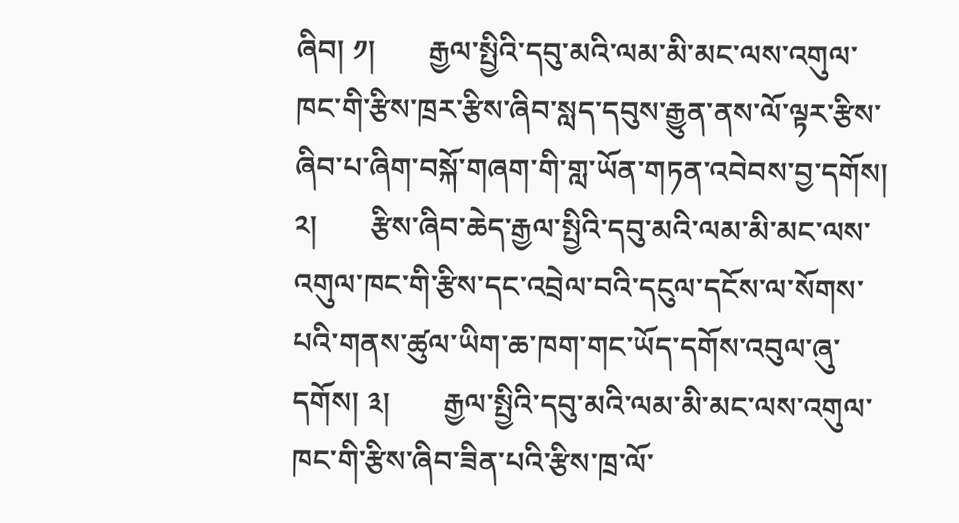ཞིབ། ༡།       རྒྱལ་སྤྱིའི་དབུ་མའི་ལམ་མི་མང་ལས་འགུལ་ཁང་གི་རྩིས་ཁྲར་རྩིས་ཞིབ་སླད་དབུས་རྒྱུན་ནས་ལོ་ལྟར་རྩིས་ཞིབ་པ་ཞིག་བསྐོ་གཞག་གི་གླ་ཡོན་གཏན་འབེབས་བྱ་དགོས། ༢།       རྩིས་ཞིབ་ཆེད་རྒྱལ་སྤྱིའི་དབུ་མའི་ལམ་མི་མང་ལས་འགུལ་ཁང་གི་རྩིས་དང་འབྲེལ་བའི་དངུལ་དངོས་ལ་སོགས་པའི་གནས་ཚུལ་ཡིག་ཆ་ཁག་གང་ཡོད་དགོས་འབུལ་ཞུ་དགོས། ༣།       རྒྱལ་སྤྱིའི་དབུ་མའི་ལམ་མི་མང་ལས་འགུལ་ཁང་གི་རྩིས་ཞིབ་ཟིན་པའི་རྩིས་ཁྲ་ལོ་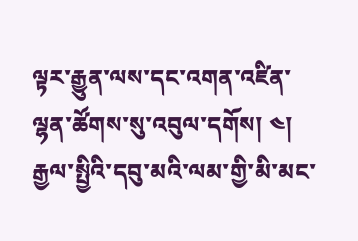ལྟར་རྒྱུན་ལས་དང་འགན་འཛིན་ལྷན་ཚོགས་སུ་འབུལ་དགོས། ༤།      རྒྱལ་སྤྱིའི་དབུ་མའི་ལམ་གྱི་མི་མང་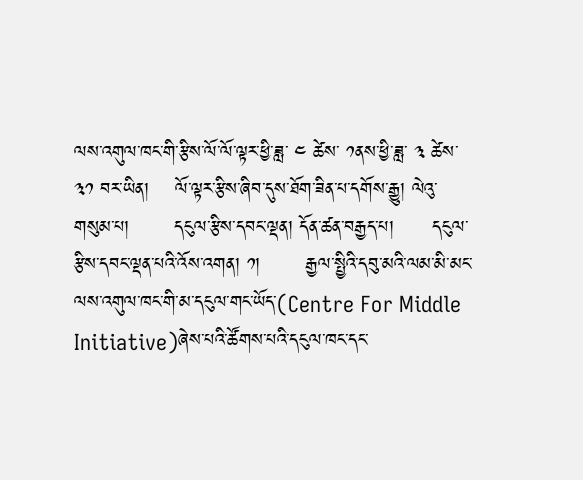ལས་འགུལ་ཁང་གི་རྩིས་ལོ་ལོ་ལྟར་ཕྱི་ཟླ་ ༤ ཚེས་ ༡ནས་ཕྱི་ཟླ་ ༣ ཚེས་ ༣༡ བར་ཡིན།    ལོ་ལྟར་རྩིས་ཞིབ་དུས་ཐོག་ཟིན་པ་དགོས་རྒྱུ། ལེའུ་གསུམ་པ།       དངུལ་རྩིས་དབང་ལྡན། དོན་ཚན་བརྒྱད་པ།      དངུལ་རྩིས་དབང་ལྡན་པའི་འོས་འགན། ༡།       རྒྱལ་སྤྱིའི་དབུ་མའི་ལམ་མི་མང་ལས་འགུལ་ཁང་གི་མ་དངུལ་གང་ཡོད་(Centre For Middle Initiative)ཞེས་པའི་ཚོགས་པའི་དངུལ་ཁང་དང་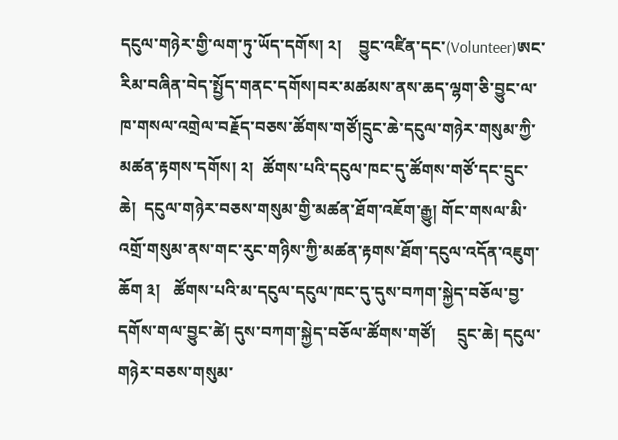དངུལ་གཉེར་གྱི་ལག་ཏུ་ཡོད་དགོས། ༢།    བྱུང་འཛིན་དང་(Volunteer)ཨང་རིམ་བཞིན་བེད་སྤྱོད་གནང་དགོས།བར་མཚམས་ནས་ཆད་ལྷག་ཅི་བྱུང་ལ་ཁ་གསལ་འགྲེལ་བརྗོད་བཅས་ཚོགས་གཙོ།དྲུང་ཆེ་དངུལ་གཉེར་གསུམ་ཀྱི་མཚན་རྟགས་དགོས། ༢།  ཚོགས་པའི་དངུལ་ཁང་དུ་ཚོགས་གཙོ་དང་དྲུང་ཆེ།  དངུལ་གཉེར་བཅས་གསུམ་གྱི་མཚན་ཐོག་འཇོག་རྒྱུ། གོང་གསལ་མི་འགྲོ་གསུམ་ནས་གང་རུང་གཉིས་ཀྱི་མཚན་རྟགས་ཐོག་དངུལ་འདོན་འཇུག་ཆོག ༣།   ཚོགས་པའི་མ་དངུལ་དངུལ་ཁང་དུ་དུས་བཀག་སྐྱེད་བཅོལ་བྱ་དགོས་གལ་བྱུང་ཚེ། དུས་བཀག་སྐྱེད་བཅོལ་ཚོགས་གཙོ།     དྲུང་ཆེ། དངུལ་གཉེར་བཅས་གསུམ་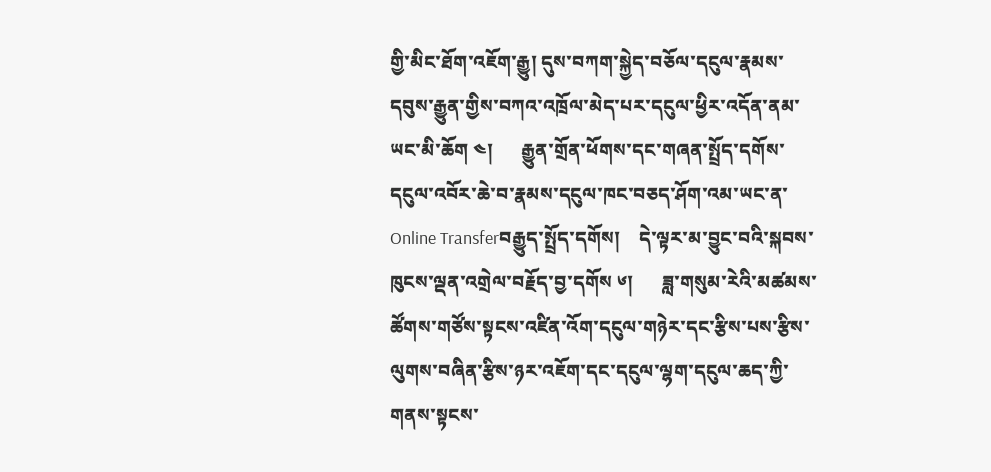གྱི་མིང་ཐོག་འཇོག་རྒྱུ། དུས་བཀག་སྐྱེད་བཅོལ་དངུལ་རྣམས་དབུས་རྒྱུན་གྱིས་བཀའ་འཁྲོལ་མེད་པར་དངུལ་ཕྱིར་འདོན་ནམ་ཡང་མི་ཆོག ༤།      རྒྱུན་གྲོན་ཕོགས་དང་གཞན་སྤྲོད་དགོས་དངུལ་འབོར་ཆེ་བ་རྣམས་དངུལ་ཁང་བཅད་ཤོག་འམ་ཡང་ན་Online Transferབརྒྱུད་སྤྲོད་དགོས།    དེ་ལྟར་མ་བྱུང་བའི་སྐབས་ཁུངས་ལྡན་འགྲེལ་བརྗོད་བྱ་དགོས ༦།      ཟླ་གསུམ་རེའི་མཚམས་ཚོགས་གཙོས་སྟངས་འཛིན་འོག་དངུལ་གཉེར་དང་རྩིས་པས་རྩིས་ལུགས་བཞིན་རྩིས་ཉར་འཇོག་དང་དངུལ་ལྷག་དངུལ་ཆད་ཀྱི་གནས་སྟངས་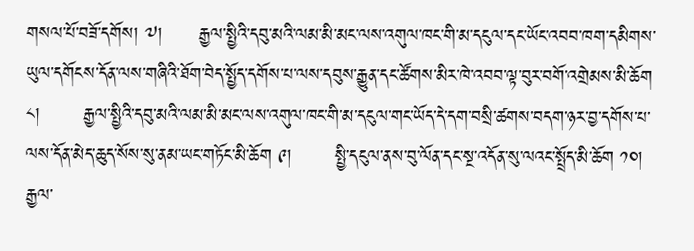གསལ་པོ་བཟོ་དགོས། ༧།      རྒྱལ་སྤྱིའི་དབུ་མའི་ལམ་མི་མང་ལས་འགུལ་ཁང་གི་མ་དངུལ་དང་ཡོང་འབབ་ཁག་དམིགས་ཡུལ་དགོངས་དོན་ལས་གཞིའི་ཐོག་བེད་སྤྱོད་དགོས་པ་ལས་དབུས་རྒྱུན་དང་ཚོགས་མིར་ཁེ་འབབ་ལྟ་བུར་བགོ་འགྲེམས་མི་ཆོག ༨།       རྒྱལ་སྤྱིའི་དབུ་མའི་ལམ་མི་མང་ལས་འགུལ་ཁང་གི་མ་དངུལ་གང་ཡོད་དེ་དག་བསྲི་ཚགས་བདག་ཉར་བྱ་དགོས་པ་ལས་དོན་མེད་ཆུད་སོས་སུ་ནམ་ཡང་གཏོང་མི་ཆོག ༩།       སྤྱི་དངུལ་ནས་བུ་ལོན་དང་སྔ་འདོན་སུ་ལའང་སྤྲོད་མི་ཆོག ༡༠།      རྒྱལ་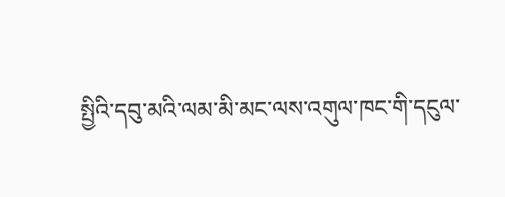སྤྱིའི་དབུ་མའི་ལམ་མི་མང་ལས་འགུལ་ཁང་གི་དངུལ་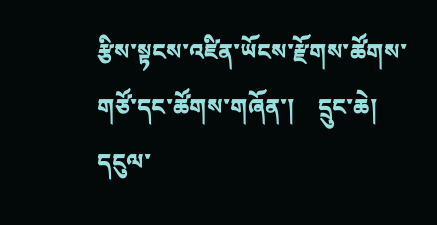རྩིས་སྟངས་འཛིན་ཡོངས་རྫོགས་ཚོགས་གཙོ་དང་ཚོགས་གཞོན་།    དྲུང་ཆེ།    དངུལ་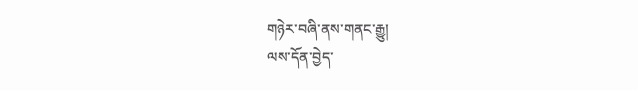གཉེར་བཞི་ནས་གནང་རྒྱུ།
ལས་དོན་བྱེད་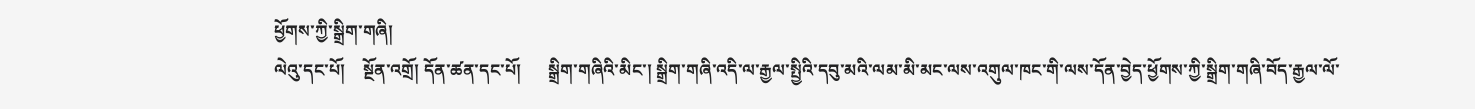ཕྱོགས་ཀྱི་སྒྲིག་གཞི།
ལེའུ་དང་པོ།    སྔོན་འགྲོ། དོན་ཚན་དང་པོ།      སྒྲིག་གཞིའི་མིང་། སྒྲིག་གཞི་འདི་ལ་རྒྱལ་སྤྱིའི་དབུ་མའི་ལམ་མི་མང་ལས་འགུལ་ཁང་གི་ལས་དོན་བྱེད་ཕྱོགས་ཀྱི་སྒྲིག་གཞི་བོད་རྒྱལ་ལོ་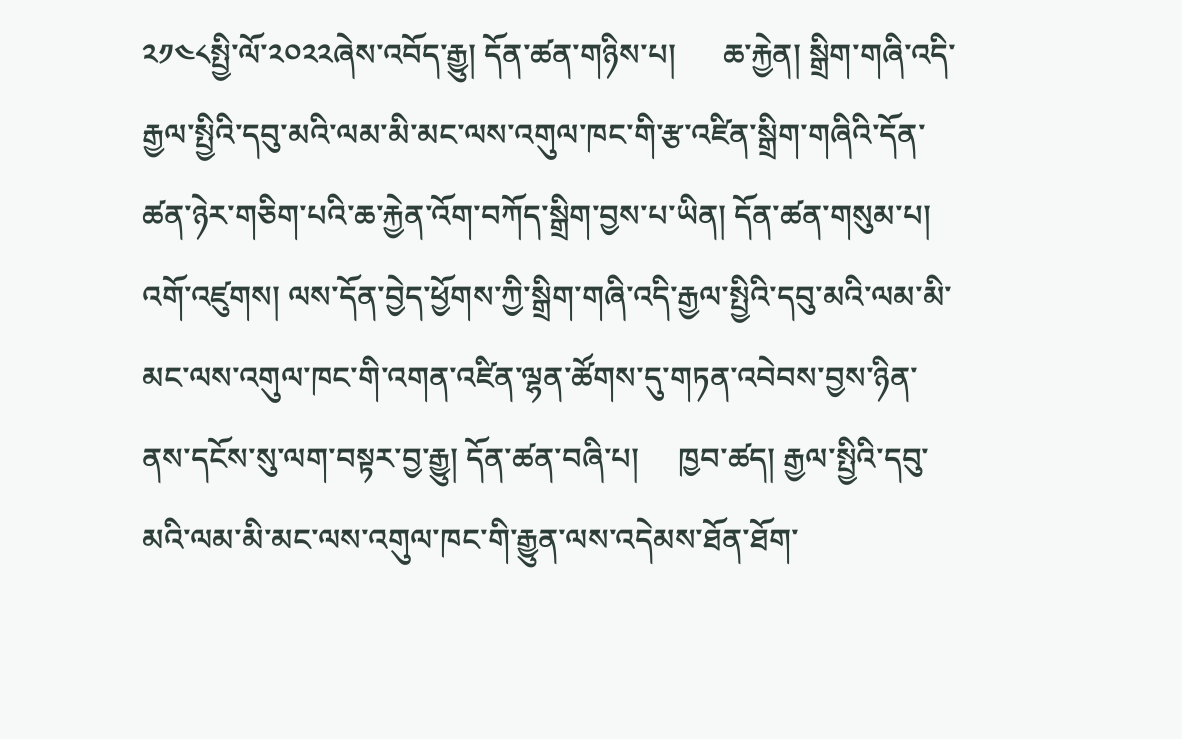༢༡༤༨སྤྱི་ལོ་༢༠༢༢ཞེས་འབོད་རྒྱུ། དོན་ཚན་གཉིས་པ།      ཆ་རྐྱེན། སྒྲིག་གཞི་འདི་རྒྱལ་སྤྱིའི་དབུ་མའི་ལམ་མི་མང་ལས་འགུལ་ཁང་གི་རྩ་འཛིན་སྒྲིག་གཞིའི་དོན་ཚན་ཉེར་གཅིག་པའི་ཆ་རྐྱེན་འོག་བཀོད་སྒྲིག་བྱས་པ་ཡིན། དོན་ཚན་གསུམ་པ།        འགོ་འཛུགས། ལས་དོན་བྱེད་ཕྱོགས་ཀྱི་སྒྲིག་གཞི་འདི་རྒྱལ་སྤྱིའི་དབུ་མའི་ལམ་མི་མང་ལས་འགུལ་ཁང་གི་འགན་འཛིན་ལྷན་ཚོགས་དུ་གཏན་འབེབས་བྱས་ཉིན་ནས་དངོས་སུ་ལག་བསྟར་བྱ་རྒྱུ། དོན་ཚན་བཞི་པ།     ཁྱབ་ཚད། རྒྱལ་སྤྱིའི་དབུ་མའི་ལམ་མི་མང་ལས་འགུལ་ཁང་གི་རྒྱུན་ལས་འདེམས་ཐོན་ཐོག་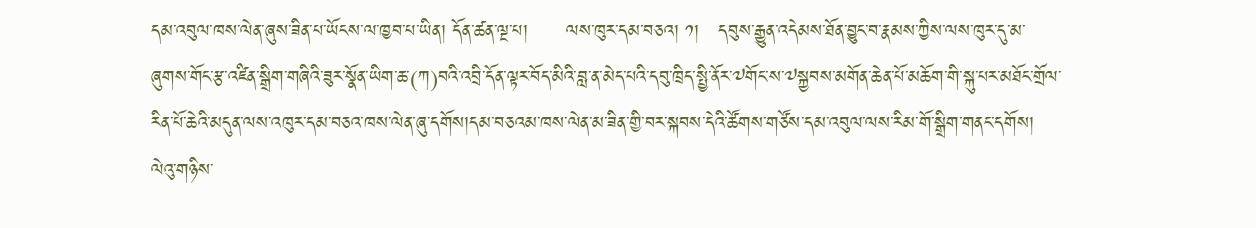དམ་འབུལ་ཁས་ལེན་ཞུས་ཟིན་པ་ཡོངས་ལ་ཁྱབ་པ་ཡིན། དོན་ཚན་ལྔ་པ།      ལས་ཁུར་དམ་བཅའ། ༡།   དབུས་རྒྱུན་འདེམས་ཐོན་བྱུང་བ་རྣམས་ཀྱིས་ལས་ཁུར་དུ་མ་ཞུགས་གོང་རྩ་འཛིན་སྒྲིག་གཞིའི་ཟུར་སྣོན་ཡིག་ཆ་(ཀ)བའི་འབྲི་དོན་ལྟར་བོད་མིའི་བླ་ན་མེད་པའི་དབུ་ཁྲིད་སྤྱི་ནོར་༧གོང་ས་༧སྐྱབས་མགོན་ཆེན་པོ་མཆོག་གི་སྐུ་པར་མཐོང་གྲོལ་རིན་པོ་ཆེའི་མདུན་ལས་འཁུར་དམ་བཅའ་ཁས་ལེན་ཞུ་དགོས།དམ་བཅའམ་ཁས་ལེན་མ་ཟིན་གྱི་བར་སྐབས་དེའི་ཚོགས་གཙོས་དམ་འབུལ་ལས་རིམ་གོ་སྒྲིག་གནང་དགོས། ལེའུ་གཉིས་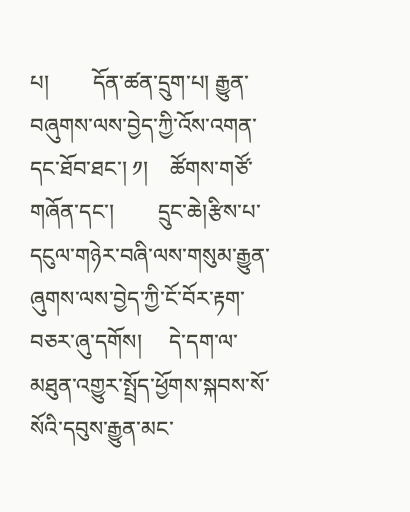པ།        དོན་ཚན་དྲུག་པ། རྒྱུན་བཞུགས་ལས་བྱེད་ཀྱི་འོས་འགན་དང་ཐོབ་ཐང་། ༡།    ཚོགས་གཙོ་གཞོན་དང་།        དྲུང་ཆེ།རྩིས་པ་དངུལ་གཉེར་བཞི་ལས་གསུམ་རྒྱུན་ཞུགས་ལས་བྱེད་ཀྱི་ངོ་བོར་རྟག་བཅར་ཞུ་དགོས།     དེ་དག་ལ་མཐུན་འགྱུར་སྤྲོད་ཕྱོགས་སྐབས་སོ་སོའི་དབུས་རྒྱུན་མང་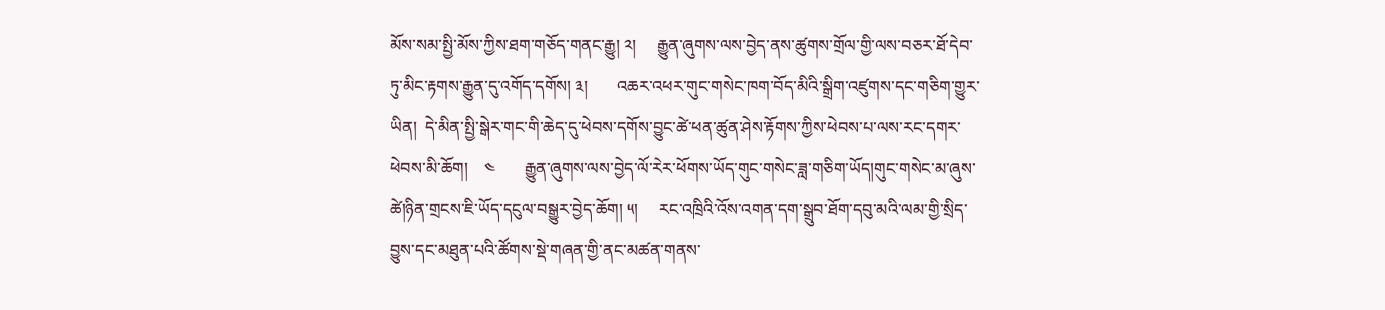མོས་སམ་སྤྱི་མོས་ཀྱིས་ཐག་གཅོད་གནང་རྒྱུ། ༢།     རྒྱུན་ཞུགས་ལས་བྱེད་ནས་ཚུགས་གྲོལ་གྱི་ལས་བཅར་ཐོ་དེབ་ཏུ་མིང་རྟགས་རྒྱུན་དུ་འགོད་དགོས། ༣།       འཆར་འཕར་གུང་གསེང་ཁག་བོད་མིའི་སྒྲིག་འཛུགས་དང་གཅིག་གྱུར་ཡིན།  དེ་མིན་སྤྱི་སྒེར་གང་གི་ཆེད་དུ་ཕེབས་དགོས་བྱུང་ཚེ་ཕན་ཚུན་ཤེས་རྟོགས་ཀྱིས་ཕེབས་པ་ལས་རང་དགར་ཕེབས་མི་ཆོག།    ༤       རྒྱུན་ཞུགས་ལས་བྱེད་ལོ་རེར་ཕོགས་ཡོད་གུང་གསེང་ཟླ་གཅིག་ཡོད།གུང་གསེང་མ་ཞུས་ཚེ།ཉིན་གྲངས་ཇི་ཡོད་དངུལ་བསྒྱུར་བྱེད་ཆོག། ༥།     རང་འཁྲིའི་འོས་འགན་དག་སྒྲུབ་ཐོག་དབུ་མའི་ལམ་གྱི་སྲིད་བྱུས་དང་མཐུན་པའི་ཚོགས་སྡེ་གཞན་གྱི་ནང་མཚན་གནས་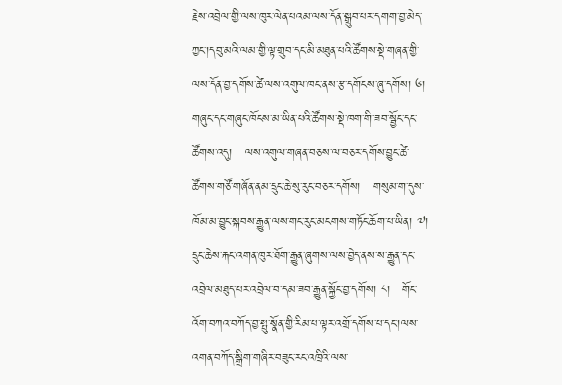རྗེས་འབྲེལ་གྱི་ལས་ཁུར་ལེན་པའམ་ལས་དོན་སྒྲུབ་པར་དགག་བྱ་མེད་ཀྱང་།དབུ་མའི་ལམ་གྱི་ལྟ་གྲུབ་དང་མི་མཐུན་པའི་ཚོགས་སྡེ་གཞན་གྱི་ལས་དོན་བྱ་དགོས་ཚེ་ལས་འགུལ་ཁང་ནས་རྩ་དགོངས་ཞུ་དགོས། ༦།      གཞུང་དང་གཞུང་ཁོངས་མ་ཡིན་པའི་ཚོགས་སྡེ་ཁག་གི་ཟབ་སྦྱོང་དང་ཚོགས་འདུ།   ལས་འགུལ་གཞན་བཅས་ལ་བཅར་དགོས་བྱུང་ཚེ་ཚོགས་གཙོ་གཞོན་ནམ་དྲུང་ཆེ་སུ་རུང་བཅར་དགོས།   གསུམ་ག་དུས་ཁོམ་མ་བྱུང་སྐབས་རྒྱུན་ལས་གང་རུང་མངགས་གཏོང་ཆོག་པ་ཡིན། ༧།       དྲུང་ཆེས་རྐང་འགན་ཁུར་ཐོག་རྒྱུན་ཞུགས་ལས་བྱེད་ནས་ས་རྒྱུན་དང་འབྲེལ་མཐུད་པར་འབྲེལ་བ་དམ་ཟབ་རྒྱུན་སྐྱོང་བྱ་དགོས། ༨།   གོང་འོག་བཀའ་བཀོད་བྱ་སྤུ་སྣོན་གྱི་རིམ་པ་ལྟར་འགྲོ་དགོས་པ་དང་།ལས་འགན་བཀོད་སྒྲིག་གཞིར་བཟུང་རང་འཁྲིའི་ལས་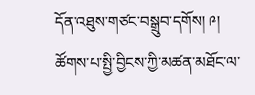དོན་འཐུས་གཙང་བསྒྲུབ་དགོས། ༩།      ཚོགས་པ་སྤྱི་བྱིངས་ཀྱི་མཚན་མཐོང་ལ་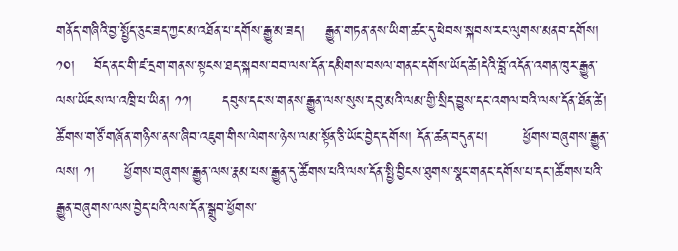གནོད་གཞིའི་བྱ་སྤྱོད་ཅུང་ཟད་ཀྱང་མ་འཐོན་པ་དགོས་རྒྱུ་མ་ཟད།    རྒྱུན་གཏན་ནས་ཡིག་ཚང་དུ་ཕེབས་སྐབས་རང་ལུགས་མནབ་དགོས། ༡༠།    བོད་ནང་གི་ཛ་དྲག་གནས་སྟངས་ཐད་སྐབས་བབ་ལས་དོན་དམིགས་བསལ་གནང་དགོས་ཡོད་ཚེ།དེའི་བློ་འདོན་འགན་ཁུར་རྒྱུན་ལས་ཡོངས་ལ་འཁྲི་པ་ཡིན། ༡༡།      དབུས་དང་ས་གནས་རྒྱུན་ལས་སུས་དབུ་མའི་ལམ་གྱི་སྲིད་བྱུས་དང་འགལ་བའི་ལས་དོན་ཐོན་ཚེ།    ཚོགས་གཙོ་གཞོན་གཉིས་ནས་ཞིབ་འཇུག་གིས་ལེགས་ཉེས་ལམ་སྟོན་ཅི་ཡོང་བྱེད་དགོས། དོན་ཚན་བདུན་པ།       ཕྱོགས་བཞུགས་རྒྱུན་ལས། ༡།      ཕྱོགས་བཞུགས་རྒྱུན་ལས་རྣམ་པས་རྒྱུན་དུ་ཚོགས་པའི་ལས་དོན་སྤྱི་བྱིངས་ཐུགས་སྣང་གནང་དགོས་པ་དང་།ཚོགས་པའི་རྒྱུན་བཞུགས་ལས་བྱེད་པའི་ལས་དོན་སྒྲུབ་ཕྱོགས་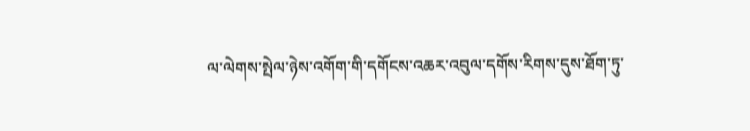ལ་ལེགས་སྤེལ་ཉེས་འགོག་གི་དགོངས་འཆར་འབུལ་དགོས་རིགས་དུས་ཐོག་ཏུ་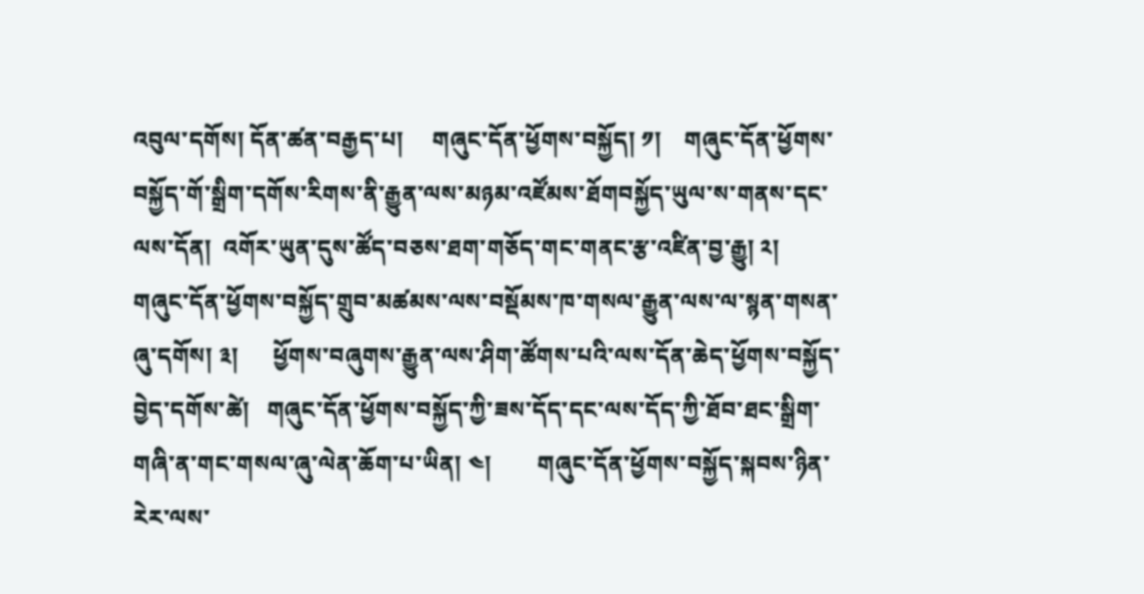འབུལ་དགོས། དོན་ཚན་བརྒྱད་པ།     གཞུང་དོན་ཕྱོགས་བསྐྱོད། ༡།    གཞུང་དོན་ཕྱོགས་བསྐྱོད་གོ་སྒྲིག་དགོས་རིགས་ནི་རྒྱུན་ལས་མཉམ་འཛོམས་ཐོགབསྐྱོད་ཡུལ་ས་གནས་དང་ལས་དོན།  འགོར་ཡུན་དུས་ཚོད་བཅས་ཐག་གཅོད་གང་གནང་རྩ་འཛིན་བྱ་རྒྱུ། ༢།     གཞུང་དོན་ཕྱོགས་བསྐྱོད་གྲུབ་མཚམས་ལས་བསྡོམས་ཁ་གསལ་རྒྱུན་ལས་ལ་སྙན་གསན་ཞུ་དགོས། ༣།      ཕྱོགས་བཞུགས་རྒྱུན་ལས་ཤིག་ཚོགས་པའི་ལས་དོན་ཆེད་ཕྱོགས་བསྐྱོད་བྱེད་དགོས་ཚེ།   གཞུང་དོན་ཕྱོགས་བསྐྱོད་ཀྱི་ཟས་དོད་དང་ལས་དོད་ཀྱི་ཐོབ་ཐང་སྒྲིག་གཞི་ན་གང་གསལ་ཞུ་ལེན་ཆོག་པ་ཡིན། ༤།        གཞུང་དོན་ཕྱོགས་བསྐྱོད་སྐབས་ཉིན་རེར་ལས་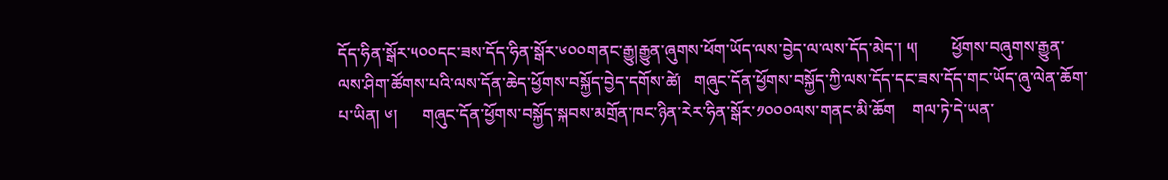དོད་ཧིན་སྒོར་༥༠༠དང་ཟས་དོད་ཧིན་སྒོར་༦༠༠གནང་རྒྱུ།རྒྱུན་ཞུགས་ཕོག་ཡོད་ལས་བྱེད་ལ་ལས་དོད་མེད་། ༥།        ཕྱོགས་བཞུགས་རྒྱུན་ལས་ཤིག་ཚོགས་པའི་ལས་དོན་ཆེད་ཕྱོགས་བསྐྱོད་བྱེད་དགོས་ཚེ།   གཞུང་དོན་ཕྱོགས་བསྐྱོད་ཀྱི་ལས་དོད་དང་ཟས་དོད་གང་ཡོད་ཞུ་ལེན་ཆོག་པ་ཡིན། ༦།      གཞུང་དོན་ཕྱོགས་བསྐྱོད་སྐབས་མགྲོན་ཁང་ཉིན་རེར་ཧིན་སྒོར་༡༠༠༠ལས་གནང་མི་ཆོག    གལ་ཏེ་དེ་ཡན་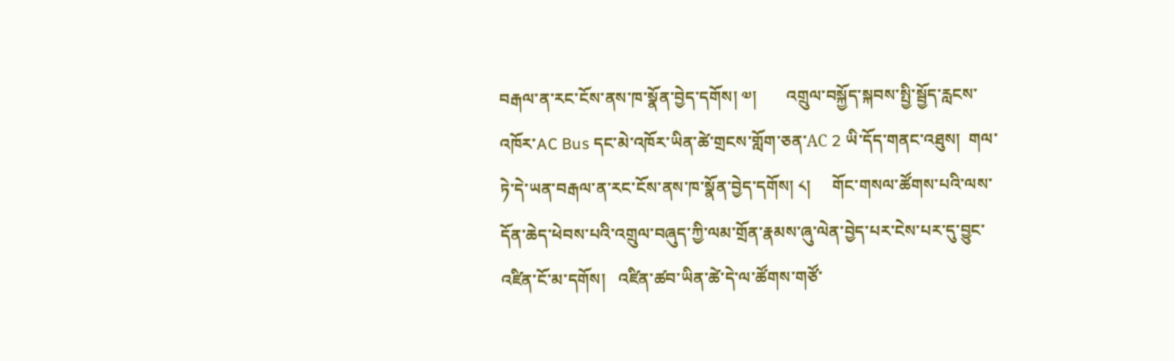བརྒལ་ན་རང་ངོས་ནས་ཁ་སྣོན་བྱེད་དགོས། ༧།       འགྲུལ་བསྐྱོད་སྐབས་སྤྱི་སྦྱོད་རླངས་འཁོར་AC Bus དང་མེ་འཁོར་ཡིན་ཚེ་གྲངས་གློག་ཅན་AC 2 ཡི་དོད་གནང་འཐུས།  གལ་ཏེ་དེ་ཡན་བརྒལ་ན་རང་ངོས་ནས་ཁ་སྣོན་བྱེད་དགོས། ༨།     གོང་གསལ་ཚོགས་པའི་ལས་དོན་ཆེད་ཕེབས་པའི་འགྲུལ་བཞུད་ཀྱི་ལམ་གྲོན་རྣམས་ཞུ་ལེན་བྱེད་པར་ངེས་པར་དུ་བྱུང་འཛིན་ངོ་མ་དགོས།   འཛིན་ཚབ་ཡིན་ཚེ་དེ་ལ་ཚོགས་གཙོ་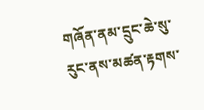གཞོན་ནམ་དྲུང་ཆེ་སུ་རུང་ནས་མཚན་རྟགས་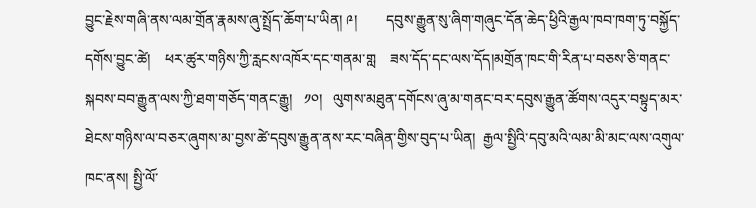བྱུང་རྗེས་གཞི་ནས་ལམ་གྲོན་རྣམས་ཞུ་སྤྲོད་ཆོག་པ་ཡིན། ༩།        དབུས་རྒྱུན་སུ་ཞིག་གཞུང་དོན་ཆེད་ཕྱིའི་རྒྱལ་ཁབ་ཁག་ཏུ་བསྐྱོད་དགོས་བྱུང་ཚེ།    ཕར་ཚུར་གཉིས་ཀྱི་རླངས་འཁོར་དང་གནམ་གླ    ཟས་དོད་དང་ལས་དོད།མགྲོན་ཁང་གི་རིན་པ་བཅས་ཅི་གནང་སྐབས་བབ་རྒྱུན་ལས་ཀྱི་ཐག་གཅོད་གནང་རྒྱུ།   ༡༠།   ལུགས་མཐུན་དགོངས་ཞུ་མ་གནང་བར་དབུས་རྒྱུན་ཚོགས་འདུར་བསྟུད་མར་ཐེངས་གཉིས་ལ་བཅར་ཞུགས་མ་བྱས་ཚེ་དབུས་རྒྱུན་ནས་རང་བཞིན་གྱིས་བུད་པ་ཡིན།  རྒྱལ་སྤྱིའི་དབུ་མའི་ལམ་མི་མང་ལས་འགུལ་ཁང་ནས། སྤྱི་ལོ་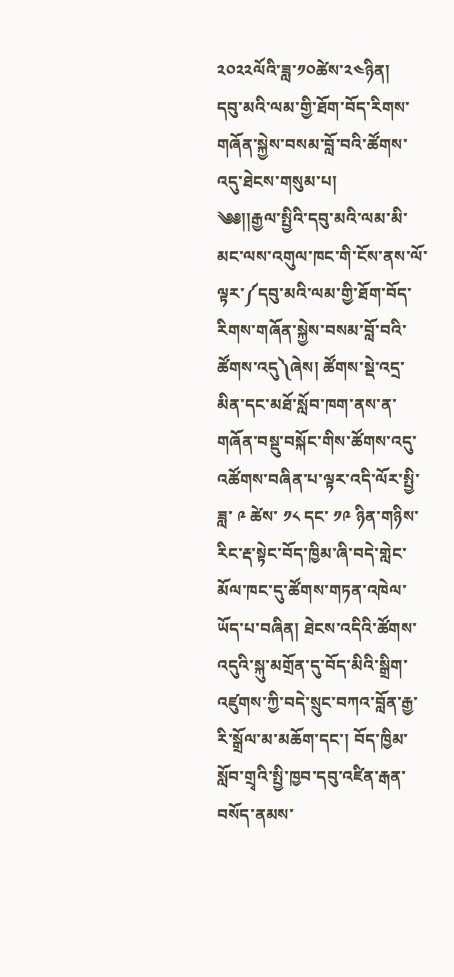༢༠༢༢ལོའི་ཟླ་༡༠ཚེས་༢༤ཉིན།
དབུ་མའི་ལམ་གྱི་ཐོག་བོད་རིགས་གཞོན་སྐྱེས་བསམ་བློ་བའི་ཚོགས་འདུ་ཐེངས་གསུམ་པ།
༄༅།།རྒྱལ་སྤྱིའི་དབུ་མའི་ལམ་མི་མང་ལས་འགུལ་ཁང་གི་ངོས་ནས་ལོ་ལྟར་༼དབུ་མའི་ལམ་གྱི་ཐོག་བོད་རིགས་གཞོན་སྐྱེས་བསམ་བློ་བའི་ཚོགས་འདུ༽ཞེས། ཚོགས་སྡེ་འདྲ་མིན་དང་མཐོ་སློབ་ཁག་ནས་ན་གཞོན་བསྡུ་བསྐོང་གིས་ཚོགས་འདུ་འཚོགས་བཞིན་པ་ལྟར་འདི་ལོར་སྤྱི་ཟླ་ ༩ ཚེས་ ༡༨ དང་ ༡༩ ཉིན་གཉིས་རིང་རྡ་སྟེང་བོད་ཁྱིམ་ཞི་བདེ་གླེང་མོལ་ཁང་དུ་ཚོགས་གཏན་འཁེལ་ཡོད་པ་བཞིན། ཐེངས་འདིའི་ཚོགས་འདུའི་སྐུ་མགྲོན་དུ་བོད་མིའི་སྒྲིག་འཛུགས་ཀྱི་བདེ་སྲུང་བཀའ་བློན་རྒྱ་རི་སྒྲོལ་མ་མཆོག་དང་། བོད་ཁྱིམ་སློབ་གྲྭའི་སྤྱི་ཁྱབ་དབུ་འཛིན་རྒན་བསོད་ནམས་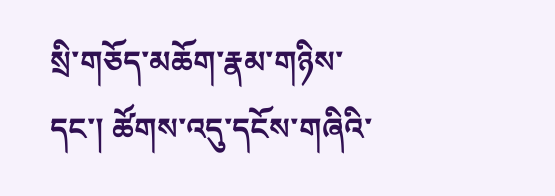སྲི་གཅོད་མཆོག་རྣམ་གཉིས་དང་། ཚོགས་འདུ་དངོས་གཞིའི་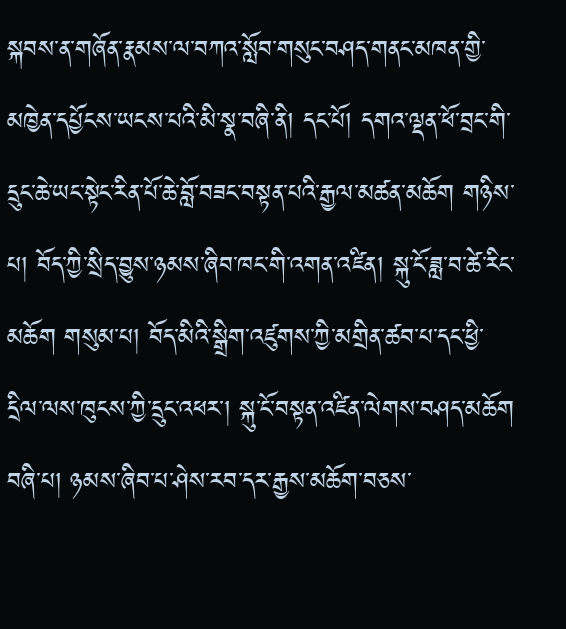སྐབས་ན་གཞོན་རྣམས་ལ་བཀའ་སློབ་གསུང་བཤད་གནང་མཁན་གྱི་མཁྱེན་དཔྱོངས་ཡངས་པའི་མི་སྣ་བཞི་ནི། དང་པོ། དགའ་ལྡན་ཕོ་བྲང་གི་དྲུང་ཆེ་ཡང་སྟེང་རིན་པོ་ཆེ་བློ་བཟང་བསྟན་པའི་རྒྱལ་མཚན་མཆོག གཉིས་པ། བོད་ཀྱི་སྲིད་བྱུས་ཉམས་ཞིབ་ཁང་གི་འགན་འཛིན། སྐུ་ངོ་ཟླ་བ་ཚེ་རིང་མཆོག གསུམ་པ། བོད་མིའི་སྒྲིག་འཛུགས་ཀྱི་མགྲིན་ཚབ་པ་དང་ཕྱི་དྲིལ་ལས་ཁུངས་ཀྱི་དྲུང་འཕར་། སྐུ་ངོ་བསྟན་འཛིན་ལེགས་བཤད་མཆོག བཞི་པ། ཉམས་ཞིབ་པ་ཤེས་རབ་དར་རྒྱས་མཆོག་བཅས་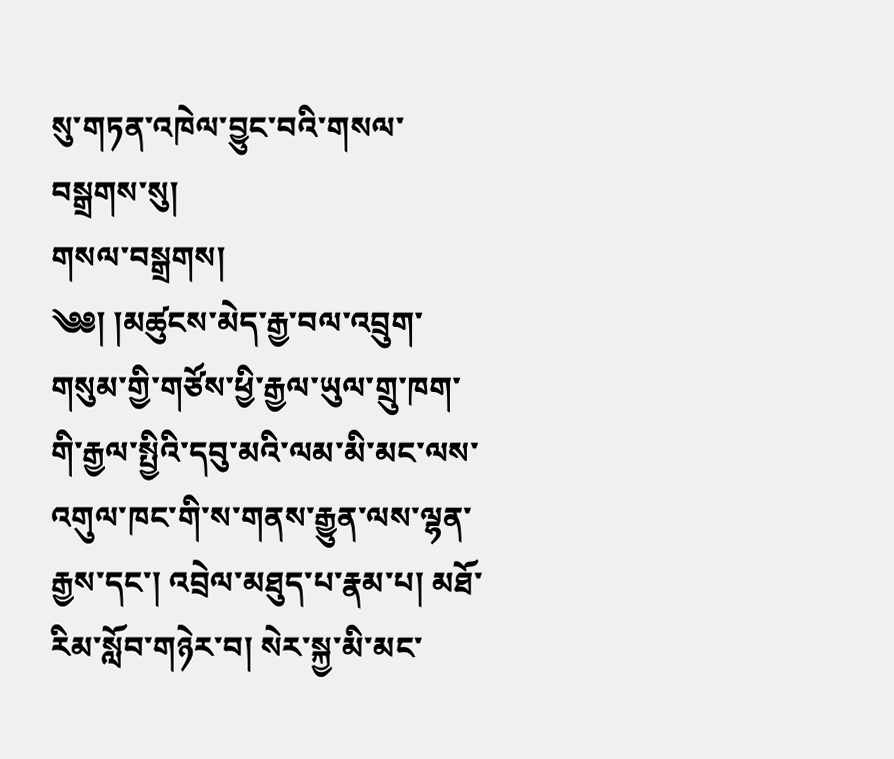སུ་གཏན་འཁེལ་བྱུང་བའི་གསལ་བསྒྲགས་སུ།
གསལ་བསྒྲགས།
༄༅། །མཚུངས་མེད་རྒྱ་བལ་འབྲུག་གསུམ་གྱི་གཙོས་ཕྱི་རྒྱལ་ཡུལ་གྲུ་ཁག་གི་རྒྱལ་སྤྱིའི་དབུ་མའི་ལམ་མི་མང་ལས་འགུལ་ཁང་གི་ས་གནས་རྒྱུན་ལས་ལྷན་རྒྱས་དང་། འབྲེལ་མཐུད་པ་རྣམ་པ། མཐོ་རིམ་སློབ་གཉེར་བ། སེར་སྐྱ་མི་མང་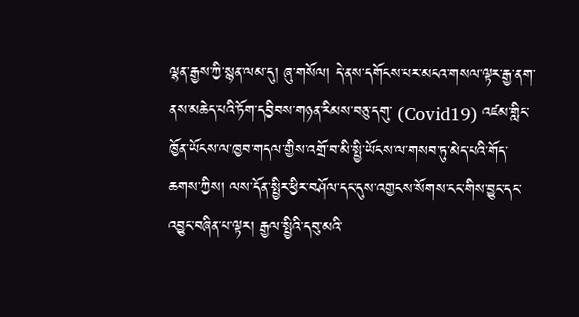ལྷན་རྒྱས་ཀྱི་སྙན་ལམ་དུ། ཞུ་གསོལ། དེ་ནས་དགོངས་པར་མངའ་གསལ་ལྟར་རྒྱ་ནག་ནས་མཆེད་པའི་ཏོག་དབྱིབས་གཉན་རིམས་བཅུ་དགུ་ (Covid19) འཛམ་གླིང་ཁྱོན་ཡོངས་ལ་ཁྱབ་གདལ་གྱིས་འགྲོ་བ་མི་སྤྱི་ཡོངས་ལ་གསབ་ཏུ་མེད་པའི་གོད་ཆགས་ཀྱིས། ལས་དོན་སྤྱིར་ཕྱིར་བཤོལ་དང་དུས་འགྱངས་སོགས་ངང་གིས་བྱུང་དང་འབྱུང་བཞིན་པ་ལྟར། རྒྱལ་སྤྱིའི་དབུ་མའི་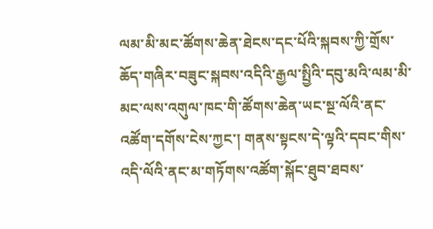ལམ་མི་མང་ཚོགས་ཆེན་ཐེངས་དང་པོའི་སྐབས་ཀྱི་གྲོས་ཆོད་གཞིར་བཟུང་སྐབས་འདིའི་རྒྱལ་སྤྱིའི་དབུ་མའི་ལམ་མི་མང་ལས་འགུལ་ཁང་གི་ཚོགས་ཆེན་ཡང་སྔ་ལོའི་ནང་འཚོག་དགོས་ངེས་ཀྱང་། གནས་སྟངས་དེ་ལྟའི་དབང་གིས་འདི་ལོའི་ནང་མ་གཏོགས་འཚོག་སྐོང་ཐུབ་ཐབས་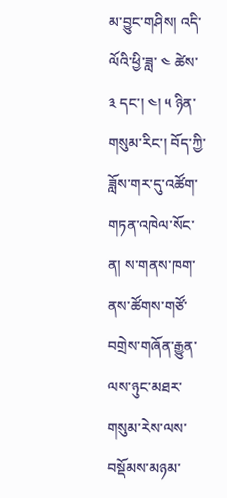མ་བྱུང་གཤིས། འདི་ལོའི་ཕྱི་ཟླ་ ༤ ཚེས་ ༣ དང་། ༤། ༥ ཉིན་གསུམ་རིང་། བོད་ཀྱི་ཟློས་གར་དུ་འཚོག་གཏན་འཁེལ་སོང་ན། ས་གནས་ཁག་ནས་ཚོགས་གཙོ་བགྲེས་གཞོན་རྒྱུན་ལས་ཉུང་མཐར་གསུམ་རེས་ལས་བསྡོམས་མཉམ་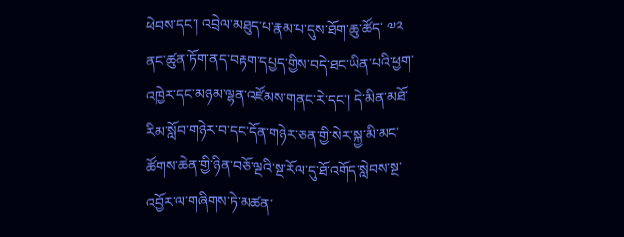ཕེབས་དང་། འབྲེལ་མཐུད་པ་རྣམ་པ་དུས་ཐོག་ཆུ་ཚོད་ ༧༢ ནང་ཚུན་ཏོག་ནད་བརྟག་དཔྱད་གྱིས་བདེ་ཐང་ཡིན་པའི་ཕྱག་འཁྱེར་དང་མཉམ་ལྷན་འཛོམས་གནང་རེ་དང་། དེ་མིན་མཐོ་རིམ་སློབ་གཉེར་བ་དང་དོན་གཉེར་ཅན་གྱི་སེར་སྐྱ་མི་མང་ཚོགས་ཆེན་གྱི་ཉིན་བཅོ་ལྔའི་སྔ་རོལ་དུ་ཐོ་འགོད་སླེབས་སྔ་འབྱོར་ལ་གཞིགས་ཏེ་མཚན་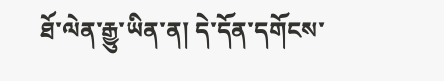ཐོ་ལེན་རྒྱུ་ཡིན་ན། དེ་དོན་དགོངས་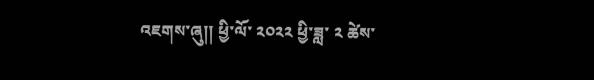འཇགས་ཞུ།། ཕྱི་ལོ་ ༢༠༢༢ ཕྱི་ཟླ་ ༢ ཚེས་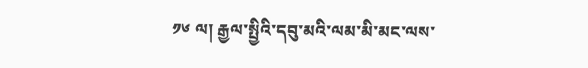༡༦ ལ། རྒྱལ་སྤྱིའི་དབུ་མའི་ལམ་མི་མང་ལས་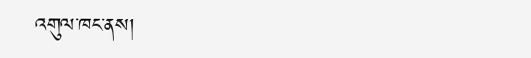འགུལ་ཁང་ནས།